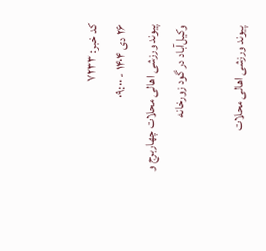کد خبر: ۷۲۳۳
۲۶ دی ۱۴۰۴ - ۰۹:۰۰
پیوند ورزشی اهالی محلات چهاربرج و وکیل‌آباد در گود زورخانه

پیوند ورزشی اهالی محلات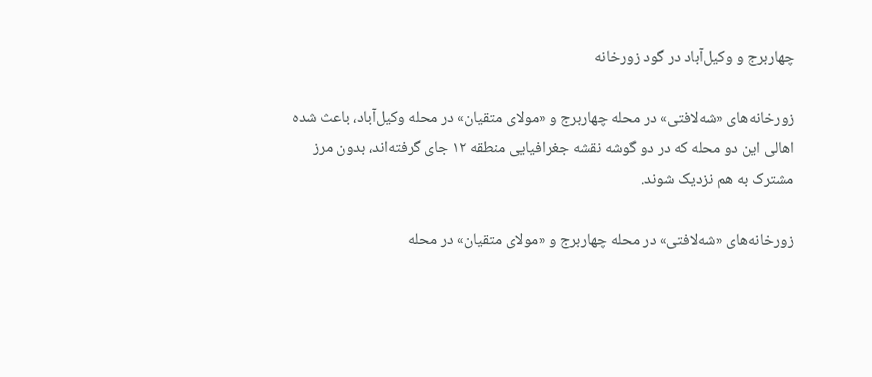چهاربرج و وکیل‌آباد در گود زورخانه

زورخانه‌های «شه‌لافتی» در محله چهاربرج و «مولای متقیان» در محله وکیل‌آباد، باعث شده اهالی این دو محله که در دو گوشه نقشه جغرافیایی منطقه ۱۲ جای گرفته‌اند، بدون مرز مشترک به هم نزدیک شوند.

زورخانه‌های «شه‌لافتی» در محله چهاربرج و «مولای متقیان» در محله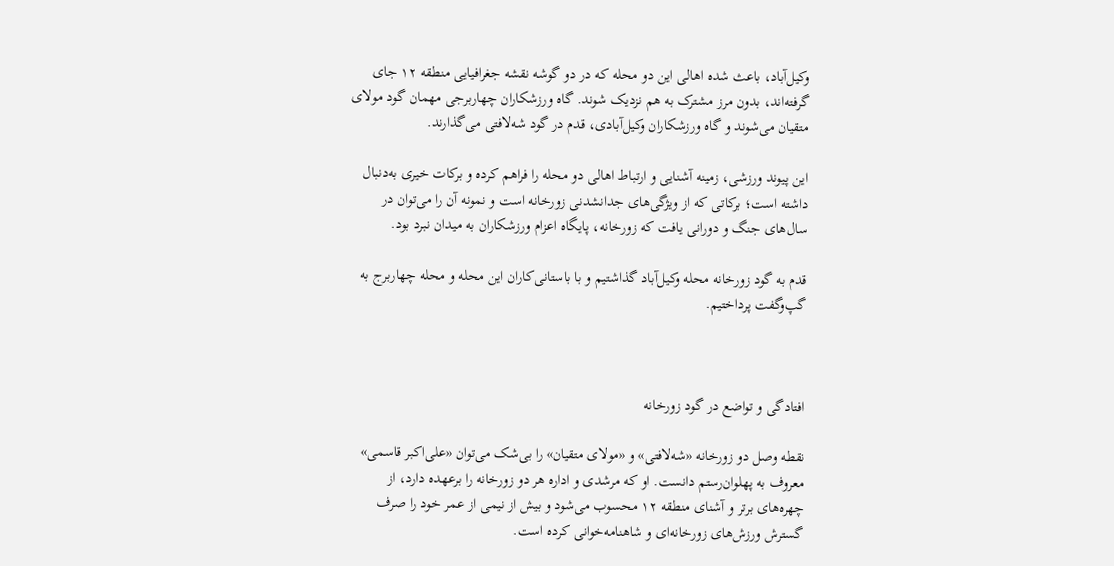وکیل‌آباد، باعث شده اهالی این دو محله که در دو گوشه نقشه جغرافیایی منطقه ۱۲ جای گرفته‌اند، بدون مرز مشترک به هم نزدیک شوند. گاه ورزشکاران چهاربرجی مهمان گود مولای متقیان می‌شوند و گاه ورزشکاران وکیل‌آبادی، قدم در گود شه‌لافتی می‌گذارند.

این پیوند ورزشی، زمینه آشنایی و ارتباط اهالی دو محله را فراهم کرده و برکات خیری به‌دنبال داشته است؛ برکاتی که از ویژگی‌های جدانشدنی زورخانه است و نمونه آن را می‌توان در سال‌های جنگ و دورانی یافت که زورخانه، پایگاه اعزام ورزشکاران به میدان نبرد بود.

قدم به گود زورخانه محله وکیل‌آباد گذاشتیم و با باستانی‌کاران این محله و محله چهاربرج به گپ‌وگفت پرداختیم.



افتادگی و تواضع در گود زورخانه

نقطه وصل دو زورخانه «شه‌لافتی» و «مولای متقیان» را بی‌شک می‌توان «علی‌اکبر قاسمی» معروف به پهلوان‌رستم دانست. او که مرشدی و اداره هر دو زورخانه را برعهده دارد، از چهره‌های برتر و آشنای منطقه ۱۲ محسوب می‌شود و بیش از نیمی از عمر خود را صرف گسترش ورزش‌های زورخانه‌ای و شاهنامه‌خوانی کرده است.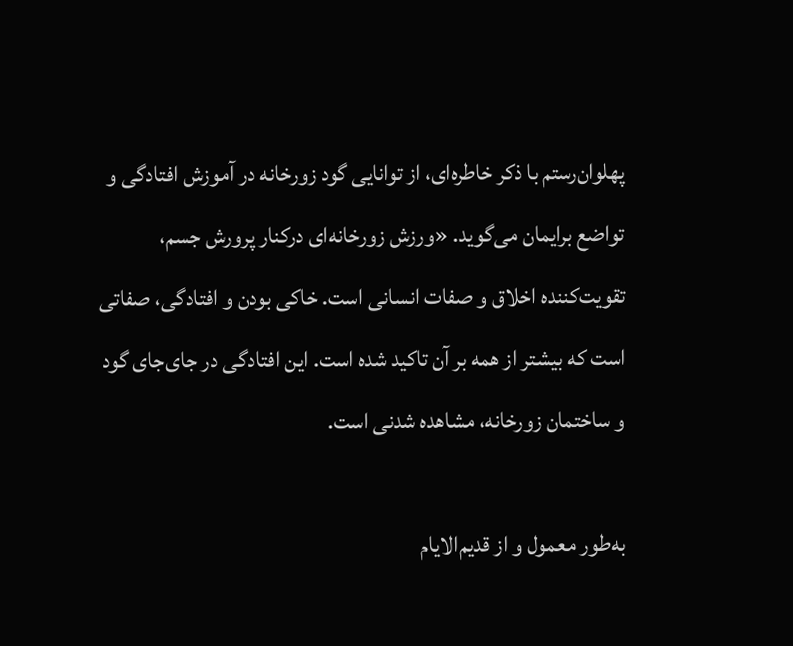پهلوان‌رستم با ذکر خاطره‌ای، از توانایی گود زورخانه در آموزش افتادگی و تواضع برایمان می‌گوید. «ورزش زورخانه‌ای درکنار پرورش جسم، تقویت‌کننده اخلاق و صفات انسانی است. خاکی بودن و افتادگی، صفاتی است که بیشتر از همه بر آن تاکید شده است. این افتادگی در جای‌جای گود و ساختمان زورخانه، مشاهده شدنی است.

به‌طور معمول و از قدیم‌الایام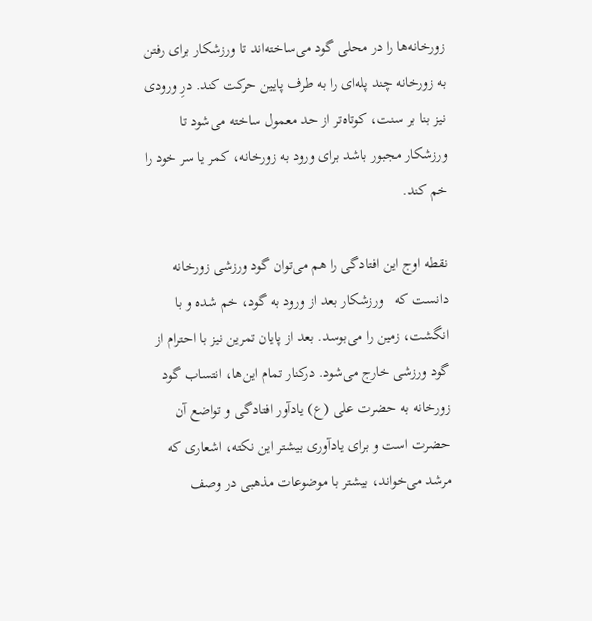زورخانه‌ها را در محلی گود می‌ساخته‌اند تا ورزشکار برای رفتن به زورخانه چند پله‌ای را به طرف پایین حرکت کند. درِ ورودی نیز بنا بر سنت، کوتاه‌تر از حد معمول ساخته می‌شود تا ورزشکار مجبور باشد برای ورود به زورخانه، کمر یا سر خود را خم کند.

نقطه اوج این افتادگی را هم می‌توان گود ورزشی زورخانه دانست که   ورزشکار بعد از ورود به گود، خم شده و با انگشت، زمین را می‌بوسد. بعد از پایان تمرین نیز با احترام از گود ورزشی خارج می‌شود. درکنار تمام این‌ها، انتساب گود زورخانه به حضرت علی (ع) یادآور افتادگی و تواضع آن حضرت است و برای یادآوری بیشتر این نکته، اشعاری که مرشد می‌خواند، بیشتر با موضوعات مذهبی در وصف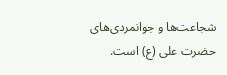شجاعت‌ها و جوانمردی‌های حضرت علی (ع) است.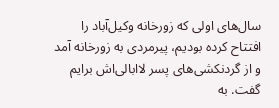سال‌های اولی که زورخانه وکیل‌آباد را افتتاح کرده بودیم، پیرمردی به زورخانه آمد و از گردنکشی‌های پسر لاابالی‌اش برایم گفت. به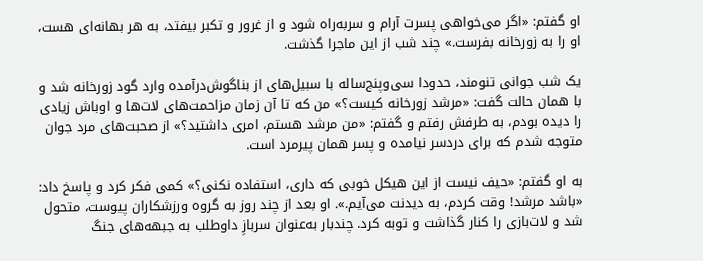او گفتم: «اگر می‌خواهی پسرت آرام و سربه‌راه شود و از غرور و تکبر بیفتد، به هر بهانه‌ای هست، او را به زورخانه بفرست.» چند شب از این ماجرا گذشت.

یک شب جوانی تنومند، حدودا سی‌وپنج‌ساله با سبیل‌های از بناگوش‌درآمده وارد گود زورخانه شد و با همان حالت گفت: «مرشد زورخانه کیست؟» من که تا آن زمان مزاحمت‌های لات‌ها و اوباش زیادی را دیده بودم، به طرفش رفتم و گفتم: «من مرشد هستم، امری داشتید؟» از صحبت‌های مرد جوان متوجه شدم که برای دردسر نیامده و پسر همان پیرمرد است.

به او گفتم: «حیف نیست از این هیکل خوبی که داری، استفاده نکنی؟» کمی فکر کرد و پاسخ داد: «باشد مرشد! وقت کردم، به دیدنت می‌آیم.». او بعد از چند روز به گروه ورزشکاران پیوست، متحول شد و لات‌بازی را کنار گذاشت و توبه کرد. چندبار به‌عنوان سربازِ داوطلب به جبهه‌های جنگ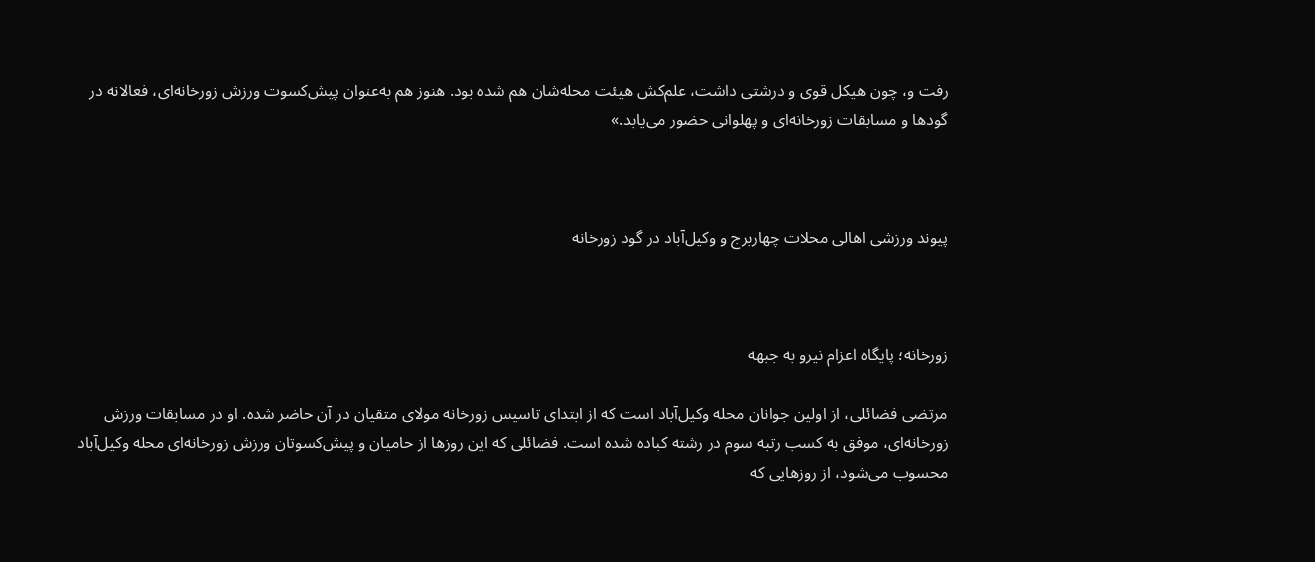رفت و، چون هیکل قوی و درشتی داشت، علم‌کش هیئت محله‌شان هم شده بود. هنوز هم به‌عنوان پیش‌کسوت ورزش زورخانه‌ای، فعالانه در گود‌ها و مسابقات زورخانه‌ای و پهلوانی حضور می‌یابد.»



پیوند ورزشی اهالی محلات چهاربرج و وکیل‌آباد در گود زورخانه



زورخانه؛ پایگاه اعزام نیرو به جبهه

مرتضی فضائلی، از اولین جوانان محله وکیل‌آباد است که از ابتدای تاسیس زورخانه مولای متقیان در آن حاضر شده. او در مسابقات ورزش زورخانه‌ای، موفق به کسب رتبه سوم در رشته کباده شده است. فضائلی که این روز‌ها از حامیان و پیش‌کسوتان ورزش زورخانه‌ای محله وکیل‌آباد محسوب می‌شود، از روز‌هایی که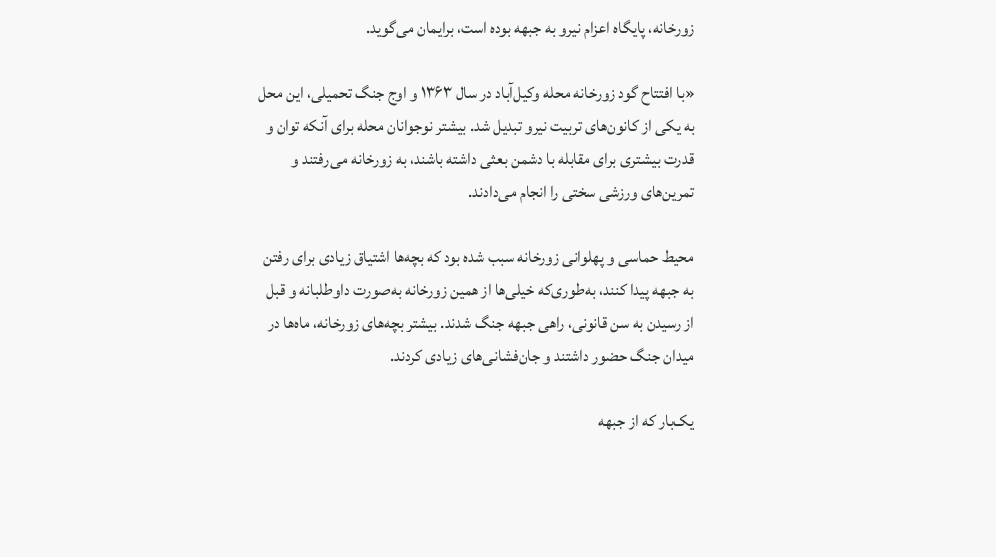زورخانه، پایگاه اعزام نیرو به جبهه بوده است، برایمان می‌گوید.

«با افتتاح گود زورخانه محله وکیل‌آباد در سال ۱۳۶۳ و اوج جنگ تحمیلی، این محل به یکی از کانون‌های تربیت نیرو تبدیل شد. بیشتر نوجوانان محله برای آنکه توان و قدرت بیشتری برای مقابله با دشمن بعثی داشته باشند، به زورخانه می‌رفتند و تمرین‌های ورزشی سختی را انجام می‌دادند.

محیط حماسی و پهلوانی زورخانه سبب شده بود که بچه‌ها اشتیاق زیادی برای رفتن به جبهه پیدا کنند، به‌طوری‌که خیلی‌ها از همین زورخانه به‌صورت داوطلبانه و قبل از رسیدن به سن قانونی، راهی جبهه جنگ شدند. بیشتر بچه‌های زورخانه، ماه‌ها در میدان جنگ حضور داشتند و جان‌فشانی‌های زیادی کردند.

یک‌بار که از جبهه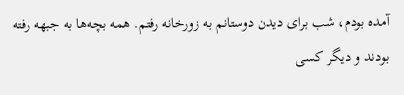آمده بودم، شب برای دیدن دوستانم به زورخانه رفتم. همه بچه‌ها به جبهه رفته بودند و دیگر کسی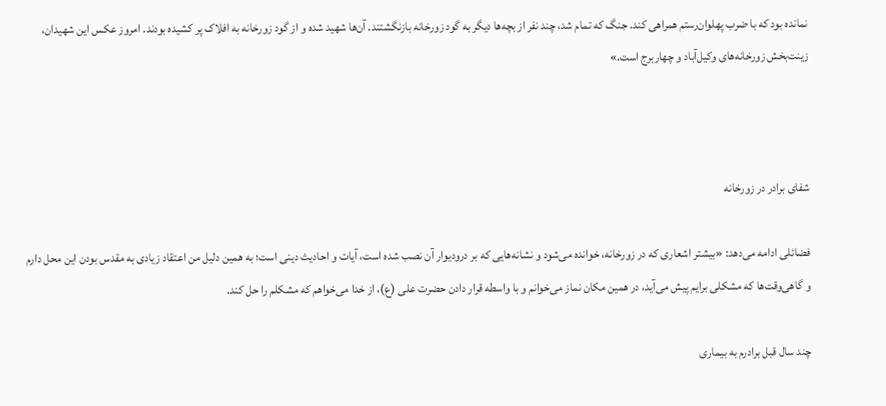نمانده بود که با ضرب پهلوان‌رستم همراهی کند. جنگ که تمام شد، چند نفر از بچه‌ها دیگر به گود زورخانه بازنگشتند. آن‌ها شهید شده و از گود زورخانه به افلاک پر کشیده بودند. امروز عکس این شهیدان، زینت‌بخش زورخانه‌های وکیل‌آباد و چهاربرج است.»



شفای برادر در زورخانه

فضائلی ادامه می‌دهد: «بیشتر اشعاری که در زورخانه، خوانده می‌شود و نشانه‌هایی که بر درودیوار آن نصب شده است، آیات و احادیث دینی است؛ به همین دلیل من اعتقاد زیادی به مقدس بودن این محل دارم و گاهی‌وقت‌ها که مشکلی برایم پیش می‌آید، در همین مکان نماز می‌خوانم و با واسطه قرار دادن حضرت علی (ع)، از خدا می‌خواهم که مشکلم را حل کند.

چند سال قبل برادرم به بیماری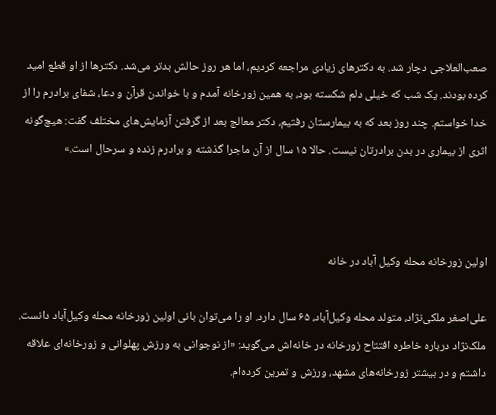صعب‌العلاجی دچار شد. به دکتر‌های زیادی مراجعه کردیم، اما هر روز حالش بدتر می‌شد. دکتر‌ها از او قطع امید کرده بودند. یک شب که خیلی دلم شکسته بود، به همین زورخانه آمدم و با خواندن قرآن و دعا، شفای برادرم را از خدا خواستم. چند روز بعد که به بیمارستان رفتیم، دکتر معالج بعد از گرفتن آزمایش‌های مختلف گفت: هیچ‌گونه اثری از بیماری در بدن برادرتان نیست. حالا ۱۵ سال از آن ماجرا گذشته و برادرم زنده و سرحال است.»



اولین زورخانه محله وکیل آباد در خانه

علی‌اصغر ملکی‌نژاد، متولد محله وکیل‌آباد، ۶۵ سال دارد. او را می‌توان بانی اولین زورخانه محله وکیل‌آباد دانست. ملک‌نژاد درباره خاطره افتتاح زورخانه در خانه‌اش می‌گوید: «از نوجوانی به ورزش پهلوانی و زورخانه‌ای علاقه داشتم و در بیشتر زورخانه‌های مشهد، ورزش و تمرین کرده‌ام.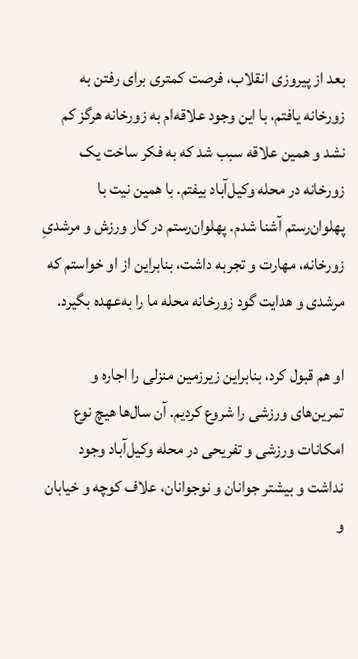بعد از پیروزی انقلاب، فرصت کمتری برای رفتن به زورخانه یافتم، با این وجود علاقه‌ام به زورخانه هرگز کم نشد و همین علاقه سبب شد که به فکر ساخت یک زورخانه در محله وکیل‌آباد بیفتم. با همین نیت با پهلوان‌رستم آشنا شدم. پهلوان‌رستم در کار ورزش و مرشدیِ زورخانه، مهارت و تجربه داشت، بنابراین از او خواستم که مرشدی و هدایت گود زورخانه محله ما را به‌عهده بگیرد.

او هم قبول کرد، بنابراین زیرزمین منزلی را اجاره و تمرین‌های ورزشی را شروع کردیم. آن سال‌ها هیچ نوع امکانات ورزشی و تفریحی در محله وکیل‌آباد وجود نداشت و بیشتر جوانان و نوجوانان، علاف کوچه و خیابان و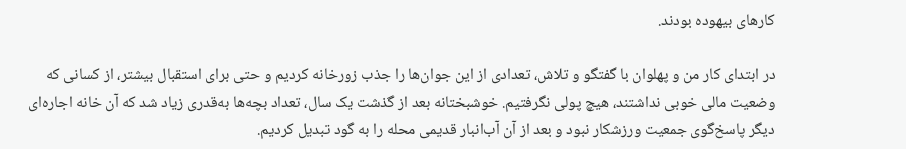کار‌های بیهوده بودند.

در ابتدای کار من و پهلوان با گفتگو و تلاش، تعدادی از این جوان‌ها را جذب زورخانه کردیم و حتی برای استقبال بیشتر، از کسانی که وضعیت مالی خوبی نداشتند، هیچ پولی نگرفتیم. خوشبختانه بعد از گذشت یک سال، تعداد بچه‌ها به‌قدری زیاد شد که آن خانه اجاره‌ای دیگر پاسخ‌گوی جمعیت ورزشکار نبود و بعد از آن آب‌انبار قدیمی محله را به گود تبدیل کردیم.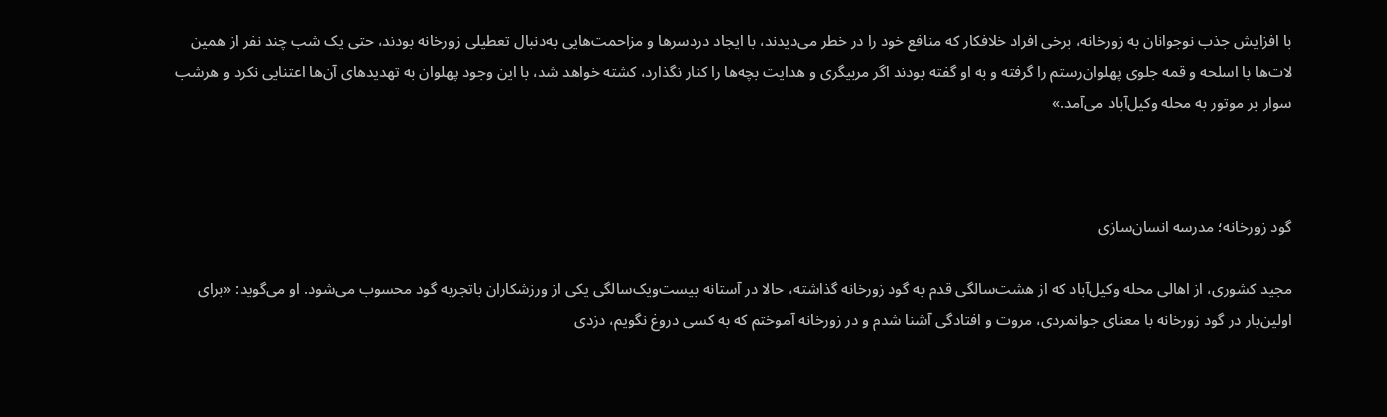با افزایش جذب نوجوانان به زورخانه، برخی افراد خلافکار که منافع خود را در خطر می‌دیدند، با ایجاد دردسر‌ها و مزاحمت‌هایی به‌دنبال تعطیلی زورخانه بودند، حتی یک شب چند نفر از همین لات‌ها با اسلحه و قمه جلوی پهلوان‌رستم را گرفته و به او گفته بودند اگر مربیگری و هدایت بچه‌ها را کنار نگذارد، کشته خواهد شد، با این وجود پهلوان به تهدید‌های آن‌ها اعتنایی نکرد و هرشب سوار بر موتور به محله وکیل‌آباد می‌آمد.»



گود زورخانه؛ مدرسه انسان‌سازی

مجید کشوری، از اهالی محله وکیل‌آباد که از هشت‌سالگی قدم به گود زورخانه گذاشته، حالا در آستانه بیست‌ویک‌سالگی یکی از ورزشکاران باتجربه گود محسوب می‌شود. او می‌گوید: «برای اولین‌بار در گود زورخانه با معنای جوانمردی، مروت و افتادگی آشنا شدم و در زورخانه آموختم که به کسی دروغ نگویم، دزدی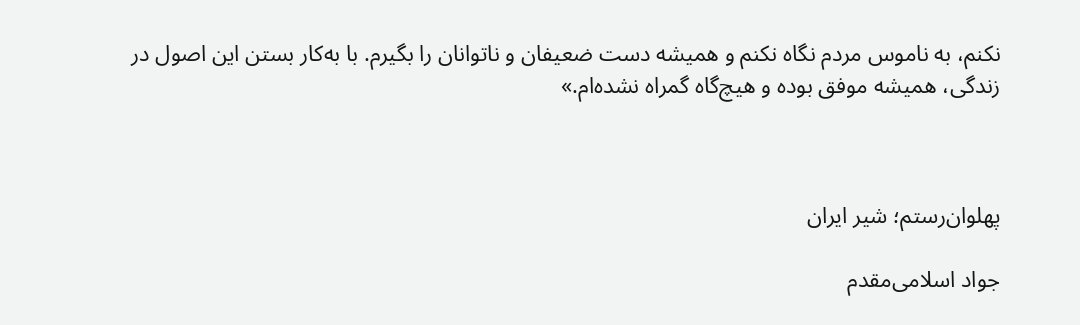نکنم، به ناموس مردم نگاه نکنم و همیشه دست ضعیفان و ناتوانان را بگیرم. با به‌کار بستن این اصول در زندگی، همیشه موفق بوده و هیچ‌گاه گمراه نشده‌ام.»



پهلوان‌رستم؛ شیر ایران

جواد اسلامی‌مقدم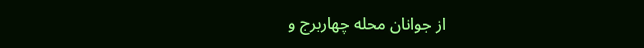از جوانان محله چهاربرج و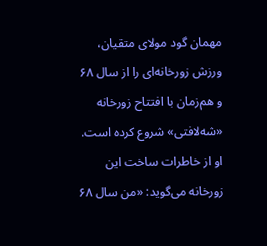مهمان گود مولای متقیان، ورزش زورخانه‌ای را از سال ۶۸ و هم‌زمان با افتتاح زورخانه «شه‌لافتی» شروع کرده است. او از خاطرات ساخت این زورخانه می‌گوید: «من سال ۶۸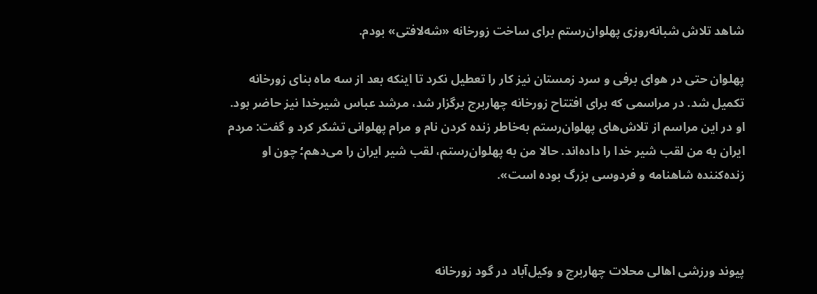شاهد تلاش شبانه‌روزی پهلوان‌رستم برای ساخت زورخانه «شه‌لافتی» بودم.

پهلوان حتی در هوای برفی و سرد زمستان نیز کار را تعطیل نکرد تا اینکه بعد از سه ماه بنای زورخانه تکمیل شد. در مراسمی که برای افتتاح زورخانه چهاربرج برگزار شد، مرشد عباس شیرخدا نیز حاضر بود. او در این مراسم از تلاش‌های پهلوان‌رستم به‌خاطر زنده کردن نام و مرام پهلوانی تشکر کرد و گفت: مردم ایران به من لقب شیر خدا را داده‌اند. حالا من به پهلوان‌رستم، لقب شیر ایران را می‌دهم؛ چون او زنده‌کننده شاهنامه و فردوسی بزرگ بوده است».



پیوند ورزشی اهالی محلات چهاربرج و وکیل‌آباد در گود زورخانه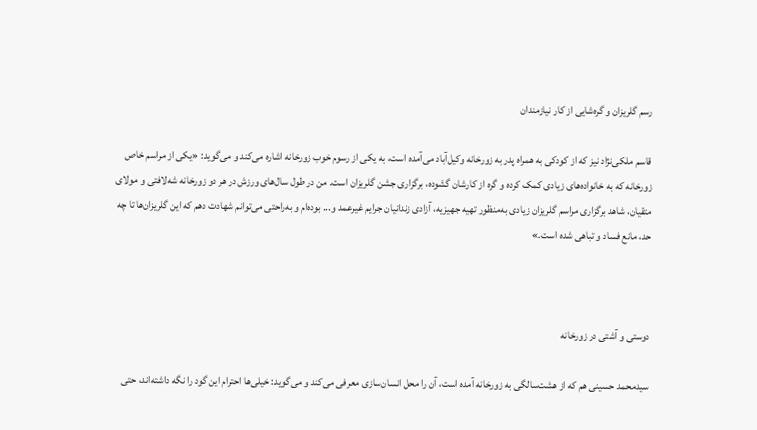رسم گلریزان و گره‌شایی از کار نیازمندان

قاسم ملکی‌نژاد نیز که از کودکی به همراه پدر به زورخانه وکیل‌آباد می‌آمده است، به یکی از رسوم خوب زورخانه اشاره می‌کند و می‌گوید: «یکی از مراسم خاص زورخانه که به خانواده‌های زیادی کمک کرده و گره از کارشان گشوده، برگزاری جشن گلریزان است. من در طول سال‌های ورزش در هر دو زورخانه شه‌لافتی و مولای متقیان، شاهد برگزاری مراسم گلریزان زیادی به‌منظور تهیه جهیزیه، آزادی زندانیان جرایم غیرعمد و... بوده‌ام و به‌راحتی می‌توانم شهادت دهم که این گلریزان‌ها تا چه حد، مانع فساد و تباهی شده است.»



دوستی و آشتی در زورخانه

سیدمحمد حسینی هم که از هشت‌سالگی به زورخانه آمده است، آن را محل انسان‌سازی معرفی می‌کند و می‌گوید: خیلی‌ها احترام این گود را نگه داشته‌اند، حتی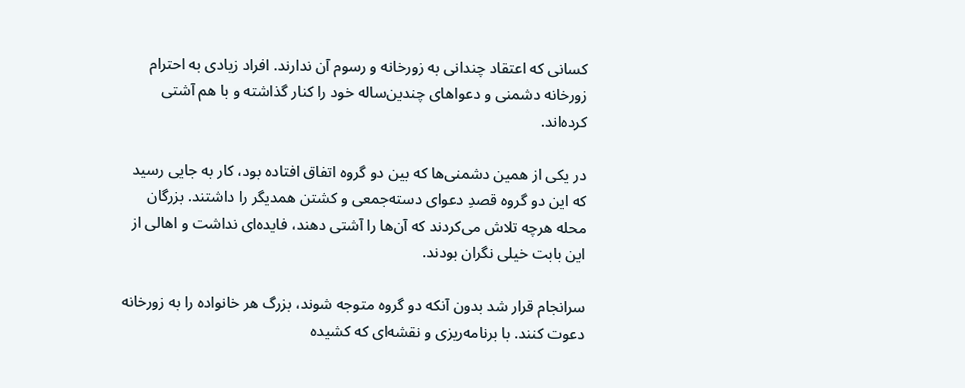کسانی که اعتقاد چندانی به زورخانه و رسوم آن ندارند. افراد زیادی به احترام زورخانه دشمنی و دعوا‌های چندین‌ساله خود را کنار گذاشته و با هم آشتی کرده‌اند.

در یکی از همین دشمنی‌ها که بین دو گروه اتفاق افتاده بود، کار به جایی رسید که این دو گروه قصدِ دعوای دسته‌جمعی و کشتن همدیگر را داشتند. بزرگان محله هرچه تلاش می‌کردند که آن‌ها را آشتی دهند، فایده‌ای نداشت و اهالی از این بابت خیلی نگران بودند.

سرانجام قرار شد بدون آنکه دو گروه متوجه شوند، بزرگ هر خانواده را به زورخانه دعوت کنند. با برنامه‌ریزی و نقشه‌ای که کشیده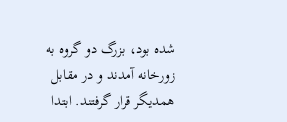شده بود، بزرگ دو گروه به زورخانه آمدند و در مقابل همدیگر قرار گرفتند. ابتدا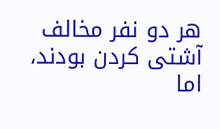هر دو نفر مخالف آشتی کردن بودند، اما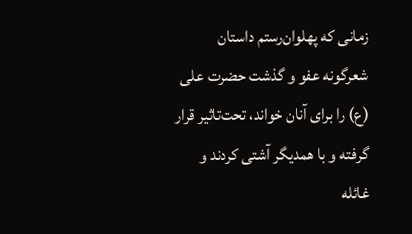زمانی که پهلوان‌رستم داستان شعرگونه عفو و گذشت حضرت علی (ع) را برای آنان خواند، تحت‌تاثیر قرار گرفته و با همدیگر آشتی کردند و غائله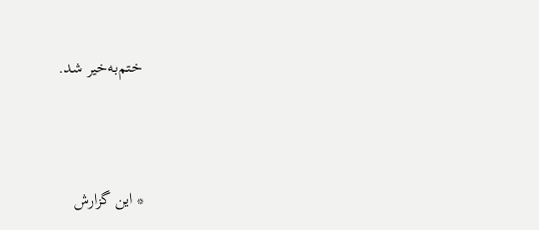ختم‌به‌خیر شد.




* این گزارش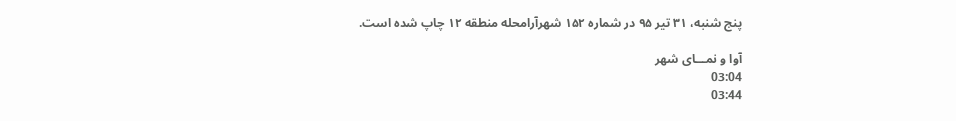پنج شنبه، ۳۱ تیر ۹۵ در شماره ۱۵۲ شهرآرامحله منطقه ۱۲ چاپ شده است.

آوا و نمـــای شهر
03:04
03:44